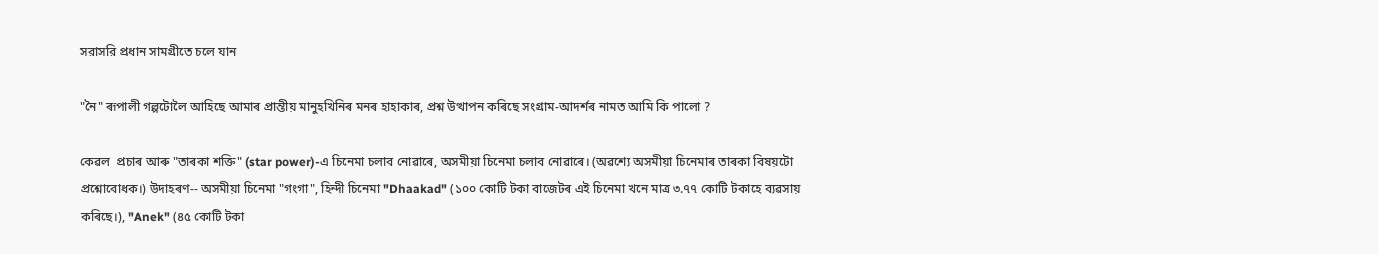সরাসরি প্রধান সামগ্রীতে চলে যান

"নৈ" ৰূপালী গল্পটোলৈ আহিছে আমাৰ প্ৰান্তীয় মানুহখিনিৰ মনৰ হাহাকাৰ, প্ৰশ্ন উত্থাপন কৰিছে সংগ্ৰাম-আদৰ্শৰ নামত আমি কি পালো ?

কেৱল  প্ৰচাৰ আৰু "তাৰকা শক্তি" (star power)-এ চিনেমা চলাব নোৱাৰে, অসমীয়া চিনেমা চলাব নোৱাৰে। (অৱশ্যে অসমীয়া চিনেমাৰ তাৰকা বিষয়টো প্ৰশ্নোবোধক।) উদাহৰণ-- অসমীয়া চিনেমা "গংগা", হিন্দী চিনেমা "Dhaakad" (১০০ কোটি টকা বাজেটৰ এই চিনেমা খনে মাত্ৰ ৩.৭৭ কোটি টকাহে ব্যৱসায় কৰিছে।), "Anek" (৪৫ কোটি টকা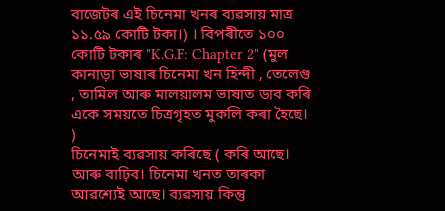বাজেটৰ এই চিনেমা খনৰ ব্যৱসায় মাত্ৰ ১১.৫৯ কোটি টকা।) । বিপৰীতে ১০০ কোটি টকাৰ "K.G.F: Chapter 2" (মুল কানাড়া ভাষাৰ চিনেমা খন হিন্দী , তেলেগু , তামিল আৰু মালয়ালম ভাষাত ডাব কৰি একে সময়তে চিত্ৰগৃহত মুকলি কৰা হৈছে। )
চিনেমাই ব্যৱসায় কৰিছে ( কৰি আছে। আৰু বাঢ়িব। চিনেমা খনত তাৰকা আৱশ্যেই আছে। ব্যৱসায় কিন্তু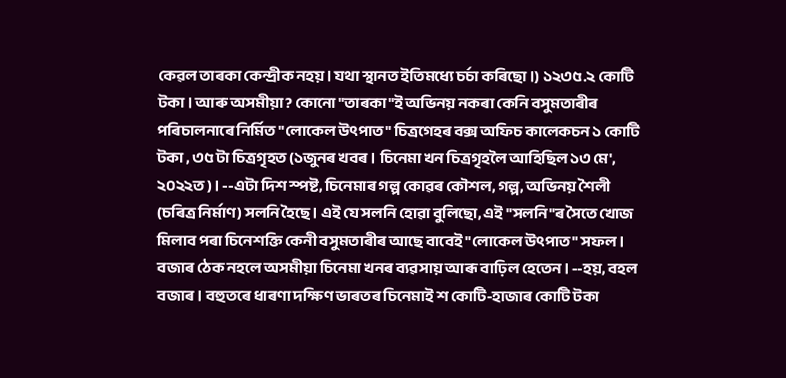কেৱল তাৰকা কেন্দ্ৰীক নহয়। যথা স্থানত ইতিমধ্যে চৰ্চা কৰিছো।) ১২৩৫.২ কোটি টকা। আৰু অসমীয়া? কোনো "তাৰকা"ই অভিনয় নকৰা কেনি বসুমতাৰীৰ পৰিচালনাৰে নিৰ্মিত "লোকেল উৎপাত" চিত্ৰগেহৰ বক্স অফিচ কালেকচন ১ কোটি টকা , ৩৫ টা চিত্ৰগৃহত (১জুনৰ খবৰ। চিনেমা খন চিত্ৰগৃহলৈ আহিছিল ১৩ মে', ২০২২ত)। --এটা দিশ স্পষ্ট, চিনেমাৰ গল্প কোৱৰ কৌশল, গল্প, অভিনয় শৈলী (চৰিত্ৰ নিৰ্মাণ) সলনি হৈছে। এই যে সলনি হোৱা বুলিছো, এই "সলনি"ৰ সৈতে খোজ মিলাব পৰা চিনেশক্তি কেনী বসুমতাৰীৰ আছে বাবেই "লোকেল উৎপাত" সফল। বজাৰ ঠেক নহলে অসমীয়া চিনেমা খনৰ ব্যৱসায় আৰূ বাঢ়িল হেতেন। --হয়, বহল বজাৰ। বহুতৰে ধাৰণা দক্ষিণ ভাৰতৰ চিনেমাই শ কোটি-হাজাৰ কোটি টকা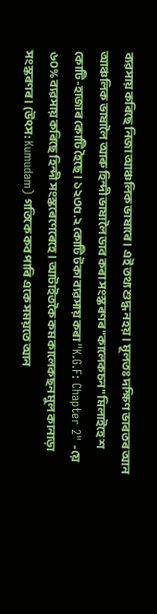ব্যৱসায় কৰিছে নিজা আঞ্চলিক ভাষাৰে। এই তথ্য শুদ্ধ নহয়। মূলতঃ দক্ষিণ ভাৰতৰ আন আঞ্চলিক ভাষালৈ আৰু হিন্দী ভাষালৈ ডাব কৰা সংস্কৰণৰ "কালেকচন" মিলাইহে শ কোটি-হাজাৰ কোটি হৈছে। ১২৩৫.২ কোটি টকা ব্যৱসায় কৰা "K.G.F: Chapter 2" -য়ে ৬০% ব্যৱসায় কৰিছে হিন্দী সংস্কৰেণেৰেহে। আটাইতকৈ কম কালেকছন মুল কানাড়া সংস্কৰণৰ। (উৎস: Kumudam) গতিকে কব পাৰি একে সময়তে আন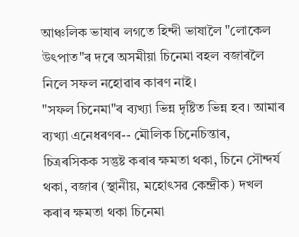আঞ্চলিক ভাষাৰ লগতে হিন্দী ভাষালৈ "লোকেল উৎপাত"ৰ দৰে অসমীয়া চিনেমা বহল বজাৰলৈ নিলে সফল নহোৱাৰ কাৰণ নাই।
"সফল চিনেমা"ৰ ব্যখ্যা ভিন্ন দৃষ্টিত ভিন্ন হব। আমাৰ ব্যখ্যা এনেধৰণৰ-- মৌলিক চিনেচিন্তাৰ, চিত্ৰৰসিকক সন্তুষ্ট কৰাৰ ক্ষমতা থকা, চিনে সৌন্দৰ্য থকা, বজাৰ (স্থানীয়, মহোৎসৱ কেন্দ্ৰীক) দখল কৰাৰ ক্ষমতা থকা চিনেমা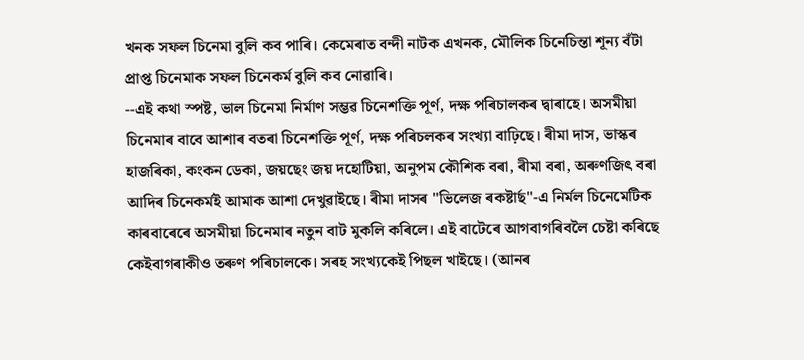খনক সফল চিনেমা বুলি কব পাৰি। কেমেৰাত বন্দী নাটক এখনক, মৌলিক চিনেচিন্তা শূন্য বঁটা প্ৰাপ্ত চিনেমাক সফল চিনেকৰ্ম বুলি কব নোৱাৰি।
--এই কথা স্পষ্ট, ভাল চিনেমা নিৰ্মাণ সম্ভৱ চিনেশক্তি পূৰ্ণ, দক্ষ পৰিচালকৰ দ্বাৰাহে। অসমীয়া চিনেমাৰ বাবে আশাৰ বতৰা চিনেশক্তি পূৰ্ণ, দক্ষ পৰিচলকৰ সংখ্যা বাঢ়িছে। ৰীমা দাস, ভাস্কৰ হাজৰিকা, কংকন ডেকা, জয়ছেং জয় দহোটিয়া, অনুপম কৌশিক বৰা, ৰীমা বৰা, অৰুণজিৎ বৰা আদিৰ চিনেকৰ্মই আমাক আশা দেখুৱাইছে। ৰীমা দাসৰ "ভিলেজ ৰকষ্টাৰ্ছ"-এ নিৰ্মল চিনেমেটিক কাৰবাৰেৰে অসমীয়া চিনেমাৰ নতুন বাট মুকলি কৰিলে। এই বাটেৰে আগবাগৰিবলৈ চেষ্টা কৰিছে কেইবাগৰাকীও তৰুণ পৰিচালকে। সৰহ সংখ্যকেই পিছল খাইছে। (আনৰ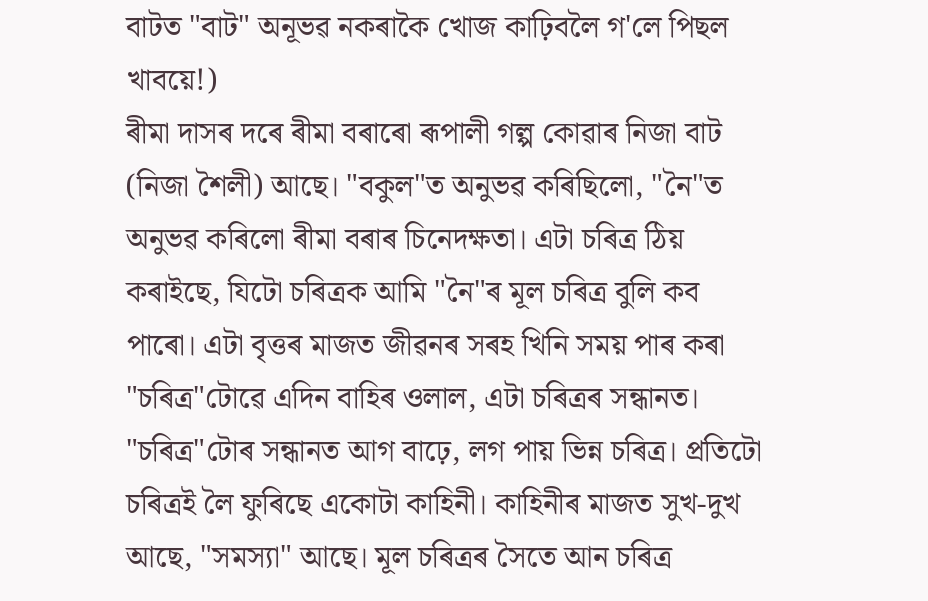বাটত "বাট" অনূভৱ নকৰাকৈ খোজ কাঢ়িবলৈ গ'লে পিছল খাবয়ে!)
ৰীমা দাসৰ দৰে ৰীমা বৰাৰো ৰূপালী গল্প কোৱাৰ নিজা বাট (নিজা শৈলী) আছে। "বকুল"ত অনুভৱ কৰিছিলো, "নৈ"ত অনুভৱ কৰিলো ৰীমা বৰাৰ চিনেদক্ষতা। এটা চৰিত্ৰ ঠিয় কৰাইছে, যিটো চৰিত্ৰক আমি "নৈ"ৰ মূল চৰিত্ৰ বুলি কব পাৰো। এটা বৃত্তৰ মাজত জীৱনৰ সৰহ খিনি সময় পাৰ কৰা "চৰিত্ৰ"টোৱে এদিন বাহিৰ ওলাল, এটা চৰিত্ৰৰ সন্ধানত। "চৰিত্ৰ"টোৰ সন্ধানত আগ বাঢ়ে, লগ পায় ভিন্ন চৰিত্ৰ। প্ৰতিটো চৰিত্ৰই লৈ ফুৰিছে একোটা কাহিনী। কাহিনীৰ মাজত সুখ-দুখ আছে, "সমস্যা" আছে। মূল চৰিত্ৰৰ সৈতে আন চৰিত্ৰ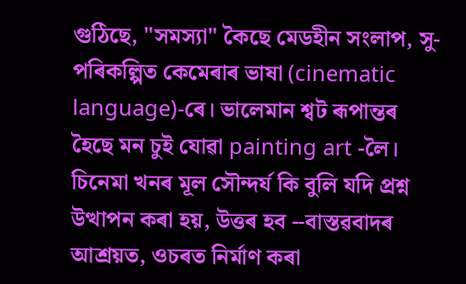গুঠিছে, "সমস্যা" কৈছে মেডহীন সংলাপ, সু-পৰিকল্পিত কেমেৰাৰ ভাষা (cinematic language)-ৰে। ভালেমান শ্বট ৰূপান্তৰ হৈছে মন চুই যোৱা painting art -লৈ। চিনেমা খনৰ মূল সৌন্দৰ্য কি বুলি যদি প্ৰশ্ন উত্থাপন কৰা হয়, উত্তৰ হব --বাস্তৱবাদৰ আশ্ৰয়ত, ওচৰত নিৰ্মাণ কৰা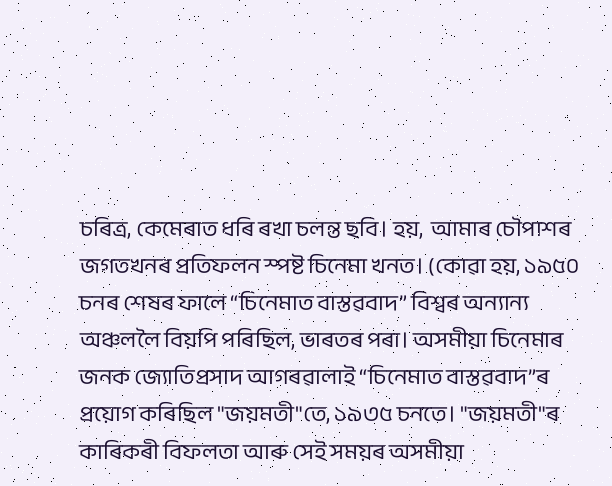চৰিত্ৰ, কেমেৰাত ধৰি ৰখা চলন্ত ছবি। হয়,  আমাৰ চৌপাশৰ জগতখনৰ প্ৰতিফলন স্পষ্ট চিনেমা খনত। (কোৱা হয়, ১৯৫০ চনৰ শেষৰ ফালে “চিনেমাত বাস্তৱবাদ” বিশ্বৰ অন্যান্য অঞ্চললৈ বিয়পি পৰিছিল, ভাৰতৰ পৰা। অসমীয়া চিনেমাৰ জনক জ্যোতিপ্ৰসাদ আগৰৱালাই “চিনেমাত বাস্তৱবাদ”ৰ প্ৰয়োগ কৰিছিল "জয়মতী"তে, ১৯৩৫ চনতে। "জয়মতী"ৰ কাৰিকৰী বিফলতা আৰু সেই সময়ৰ অসমীয়া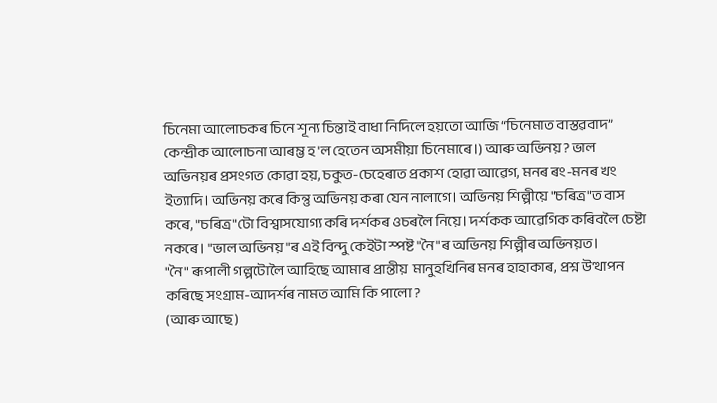চিনেমা আলোচকৰ চিনে শূন্য চিন্তাই বাধা নিদিলে হয়তো আজি “চিনেমাত বাস্তৱবাদ” কেন্দ্ৰীক আলোচনা আৰম্ভ হ'ল হেতেন অসমীয়া চিনেমাৰে।) আৰু অভিনয়? ভাল অভিনয়ৰ প্ৰসংগত কোৱা হয়, চকুত-চেহেৰাত প্ৰকাশ হোৱা আৱেগ, মনৰ ৰং-মনৰ খং ইত্যাদি। অভিনয় কৰে কিন্তু অভিনয় কৰা যেন নালাগে। অভিনয় শিল্পীয়ে "চৰিত্ৰ"ত বাস কৰে, "চৰিত্ৰ"টো বিশ্বাসযোগ্য কৰি দৰ্শকৰ ওচৰলৈ নিয়ে। দৰ্শকক আৱেগিক কৰিবলৈ চেষ্টা নকৰে। "ভাল অভিনয়"ৰ এই বিন্দু কেইটা স্পষ্ট "নৈ"ৰ অভিনয় শিল্পীৰ অভিনয়ত।
"নৈ" ৰূপালী গল্পটোলৈ আহিছে আমাৰ প্ৰান্তীয়  মানুহখিনিৰ মনৰ হাহাকাৰ, প্ৰশ্ন উত্থাপন কৰিছে সংগ্ৰাম-আদৰ্শৰ নামত আমি কি পালো ?
(আৰু আছে)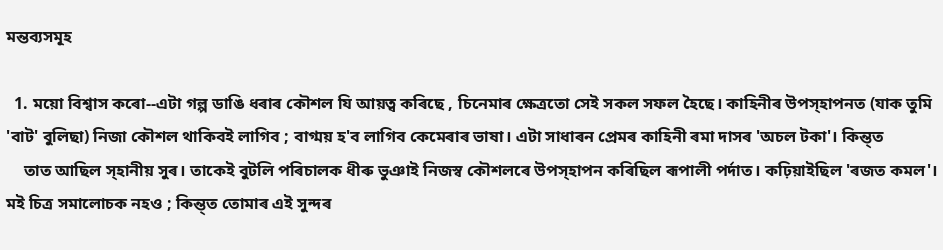মন্তব্যসমূহ

  1. ময়ো বিশ্বাস কৰো--এটা গল্প ডাঙি ধৰাৰ কৌশল যি আয়ত্ব কৰিছে , চিনেমাৰ ক্ষেত্ৰতো সেই সকল সফল হৈছে। কাহিনীৰ উপস্হাপনত (যাক তুমি 'বাট' বুলিছা) নিজা কৌশল থাকিবই লাগিব ; বাগ্ময় হ'ব লাগিব কেমেৰাৰ ভাষা। এটা সাধাৰন প্ৰেমৰ কাহিনী ৰমা দাসৰ 'অচল টকা'। কিন্ত্ত
    তাত আছিল স্হানীয় সুৰ। তাকেই বুটলি পৰিচালক ধীৰু ভুঞাই নিজস্ব কৌশলৰে উপস্হাপন কৰিছিল ৰূপালী পৰ্দাত। কঢ়িয়াইছিল 'ৰজত কমল'। মই চিত্ৰ সমালোচক নহও ; কিন্ত্ত তোমাৰ এই সুন্দৰ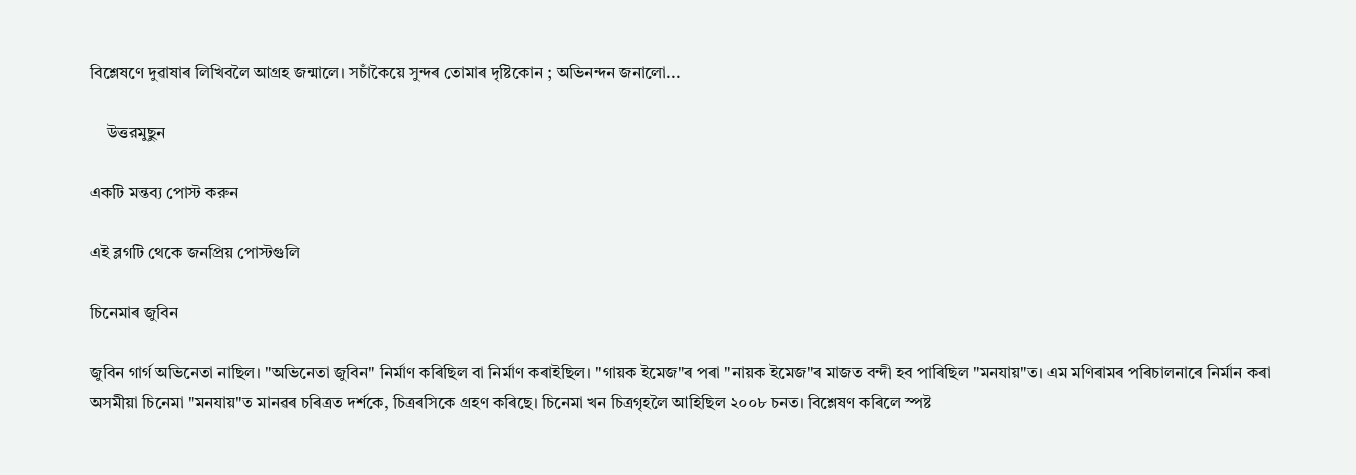বিশ্লেষণে দুৱাষাৰ লিখিবলৈ আগ্ৰহ জন্মালে। সচাঁকৈয়ে সুন্দৰ তোমাৰ দৃষ্টিকোন ; অভিনন্দন জনালো...

    উত্তরমুছুন

একটি মন্তব্য পোস্ট করুন

এই ব্লগটি থেকে জনপ্রিয় পোস্টগুলি

চিনেমাৰ জুবিন

জুবিন গাৰ্গ অভিনেতা নাছিল। "অভিনেতা জুবিন" নিৰ্মাণ কৰিছিল বা নিৰ্মাণ কৰাইছিল। "গায়ক ইমেজ"ৰ পৰা "নায়ক ইমেজ"ৰ মাজত বন্দী হব পাৰিছিল "মনযায়"ত। এম মণিৰামৰ পৰিচালনাৰে নিৰ্মান কৰা অসমীয়া চিনেমা "মনযায়"ত মানৱৰ চৰিত্ৰত দৰ্শকে, চিত্ৰৰসিকে গ্ৰহণ কৰিছে। চিনেমা খন চিত্ৰগৃহলৈ আহিছিল ২০০৮ চনত। বিশ্লেষণ কৰিলে স্পষ্ট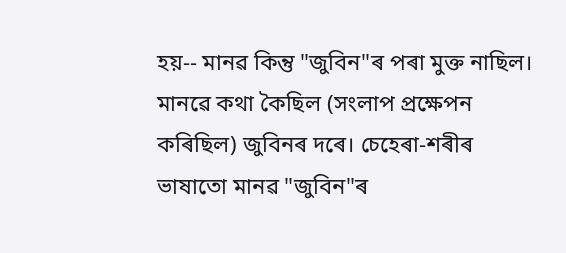হয়-- মানৱ কিন্তু "জুবিন"ৰ পৰা মুক্ত নাছিল। মানৱে কথা কৈছিল (সংলাপ প্ৰক্ষেপন কৰিছিল) জুবিনৰ দৰে। চেহেৰা-শৰীৰ ভাষাতো মানৱ "জুবিন"ৰ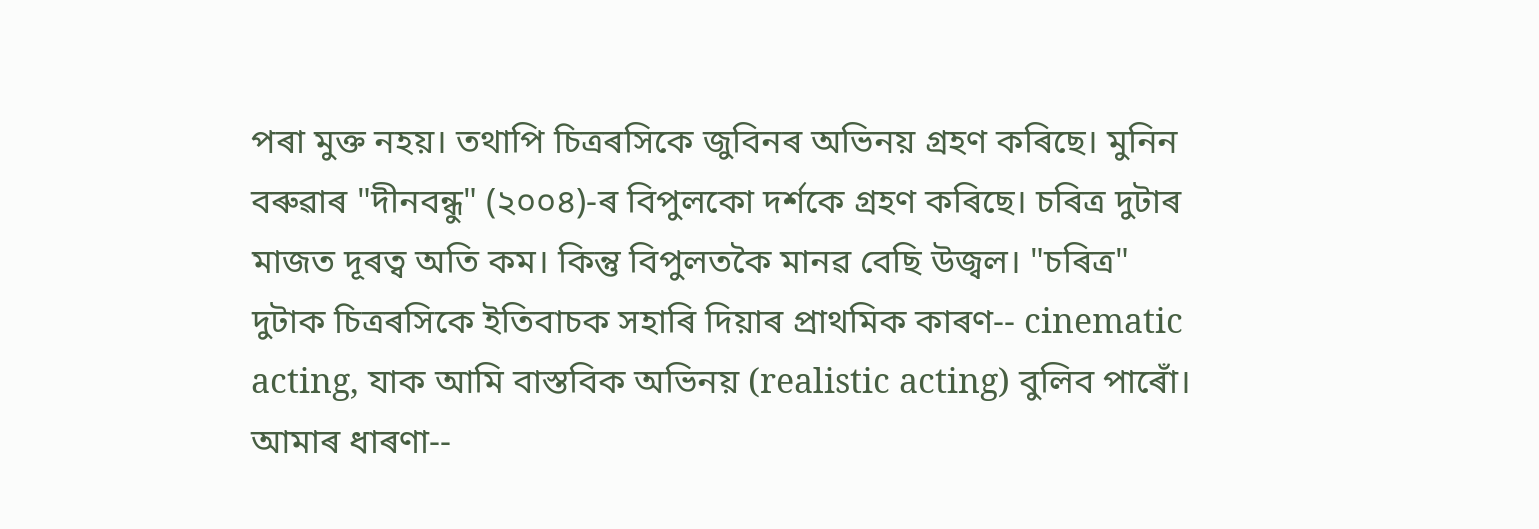পৰা মুক্ত নহয়। তথাপি চিত্ৰৰসিকে জুবিনৰ অভিনয় গ্ৰহণ কৰিছে। মুনিন বৰুৱাৰ "দীনবন্ধু" (২০০৪)-ৰ বিপুলকো দৰ্শকে গ্ৰহণ কৰিছে। চৰিত্ৰ দুটাৰ মাজত দূৰত্ব অতি কম। কিন্তু বিপুলতকৈ মানৱ বেছি উজ্বল। "চৰিত্ৰ" দুটাক চিত্ৰৰসিকে ইতিবাচক সহাৰি দিয়াৰ প্ৰাথমিক কাৰণ-- cinematic acting, যাক আমি বাস্তবিক অভিনয় (realistic acting) বুলিব পাৰোঁ। আমাৰ ধাৰণা--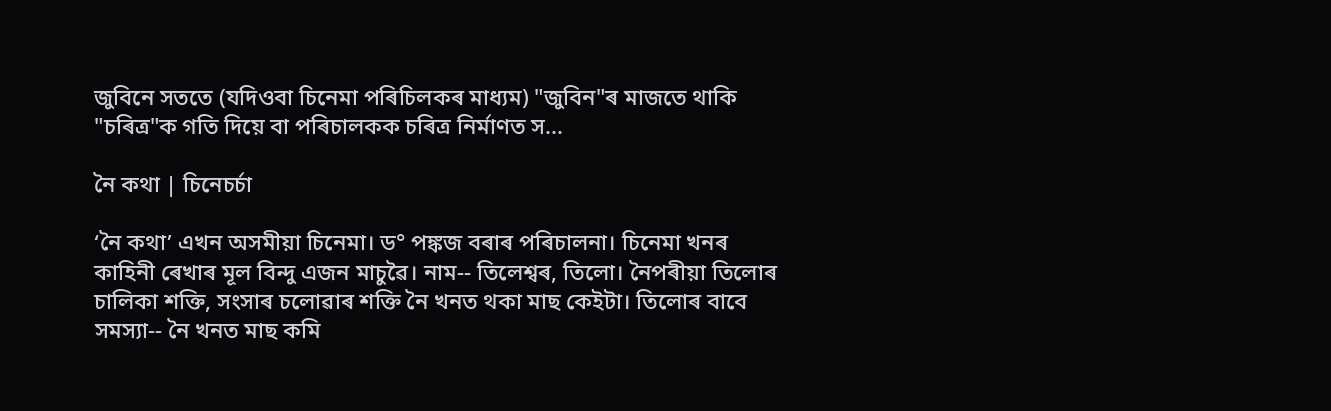জুবিনে সততে (যদিওবা চিনেমা পৰিচিলকৰ মাধ্যম) "জুবিন"ৰ মাজতে থাকি "চৰিত্ৰ"ক গতি দিয়ে বা পৰিচালকক চৰিত্ৰ নিৰ্মাণত স...

নৈ কথা | চিনেচৰ্চা

‘নৈ কথা’ এখন অসমীয়া চিনেমা। ড° পঙ্কজ বৰাৰ পৰিচালনা। চিনেমা খনৰ কাহিনী ৰেখাৰ মূল বিন্দু এজন মাচুৱৈ। নাম-- তিলেশ্বৰ, তিলো। নৈপৰীয়া তিলোৰ চালিকা শক্তি, সংসাৰ চলোৱাৰ শক্তি নৈ খনত থকা মাছ কেইটা। তিলোৰ বাবে সমস্যা-- নৈ খনত মাছ কমি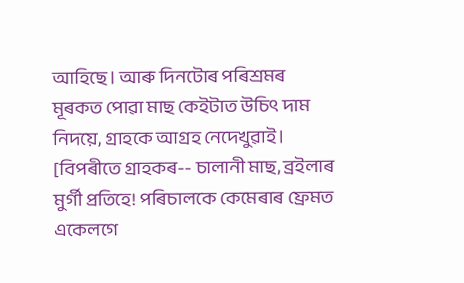আহিছে। আৰু দিনটোৰ পৰিশ্ৰমৰ মূৰকত পোৱা মাছ কেইটাত উচিৎ দাম নিদয়ে, গ্ৰাহকে আগ্ৰহ নেদেখুৱাই।  [বিপৰীতে গ্ৰাহকৰ-- চালানী মাছ, ব্ৰইলাৰ মুৰ্গী প্ৰতিহে! পৰিচালকে কেমেৰাৰ ফ্ৰেমত একেলগে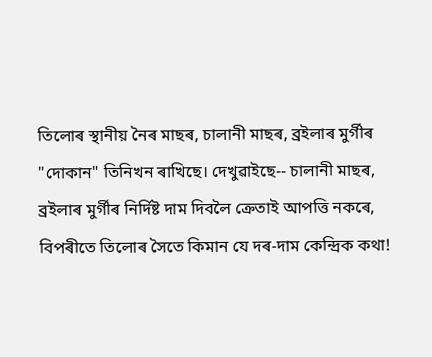তিলোৰ স্থানীয় নৈৰ মাছৰ, চালানী মাছৰ, ব্ৰইলাৰ মুৰ্গীৰ "দোকান" তিনিখন ৰাখিছে। দেখুৱাইছে-- চালানী মাছৰ, ব্ৰইলাৰ মুৰ্গীৰ নিৰ্দিষ্ট দাম দিবলৈ ক্ৰেতাই আপত্তি নকৰে, বিপৰীতে তিলোৰ সৈতে কিমান যে দৰ-দাম কেন্দ্ৰিক কথা!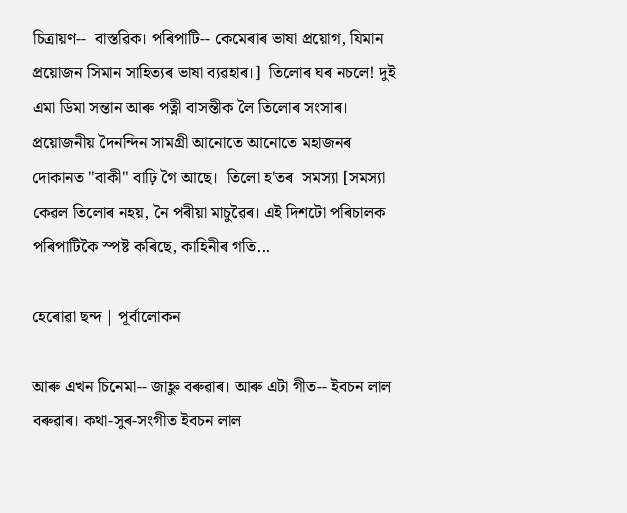চিত্ৰায়ণ--  বাস্তৱিক। পৰিপাটি-- কেমেৰাৰ ভাষা প্ৰয়োগ, যিমান প্ৰয়োজন সিমান সাহিত্যৰ ভাষা ব্যৱহাৰ।]  তিলোৰ ঘৰ নচলে! দুই এমা ডিমা সন্তান আৰু পত্নী বাসন্তীক লৈ তিলোৰ সংসাৰ। প্ৰয়োজনীয় দৈনন্দিন সামগ্ৰী আনোতে আনোতে মহাজনৰ দোকানত "বাকী" বাঢ়ি গৈ আছে।  তিলো হ'তৰ  সমস্যা [সমস্যা কেৱল তিলোৰ নহয়, নৈ পৰীয়া মাচুৱৈৰ। এই দিশটো পৰিচালক পৰিপাটিকৈ স্পষ্ট কৰিছে, কাহিনীৰ গতি...

হেৰোৱা ছন্দ | পূৰ্বালোকন

আৰু এখন চিনেমা-- জাহ্নু বৰুৱাৰ। আৰু এটা গীত-- ইবচন লাল বৰুৱাৰ। কথা-সুৰ-সংগীত ইবচন লাল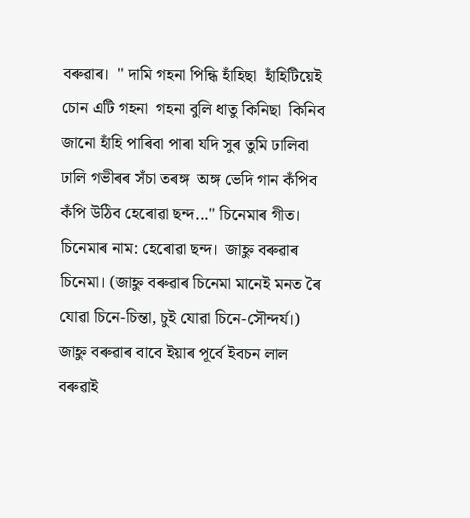বৰুৱাৰ।  " দামি গহনা পিন্ধি হাঁহিছা  হাঁহিটিয়েই চোন এটি গহনা  গহনা বুলি ধাতু কিনিছা  কিনিব জানো হাঁহি পাৰিবা পাৰা যদি সুৰ তুমি ঢালিবা  ঢালি গভীৰৰ সঁচা তৰঙ্গ  অঙ্গ ভেদি গান কঁপিব  কঁপি উঠিব হেৰোৱা ছন্দ..." চিনেমাৰ গীত।  চিনেমাৰ নাম: হেৰোৱা ছন্দ।  জাহ্নু বৰুৱাৰ চিনেমা। (জাহ্নু বৰুৱাৰ চিনেমা মানেই মনত ৰৈ যোৱা চিনে-চিন্তা, চুই যোৱা চিনে-সৌন্দৰ্য।) জাহ্নু বৰুৱাৰ বাবে ইয়াৰ পূৰ্বে ইবচন লাল বৰুৱাই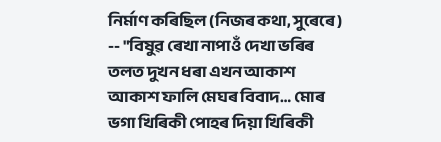নিৰ্মাণ কৰিছিল (নিজৰ কথা, সুৰেৰে) -- "বিষুৱ ৰেখা নাপাওঁ দেখা ভৰিৰ তলত দুখন ধৰা এখন আকাশ আকাশ ফালি মেঘৰ বিবাদ… মোৰ ভগা খিৰিকী পোহৰ দিয়া খিৰিকী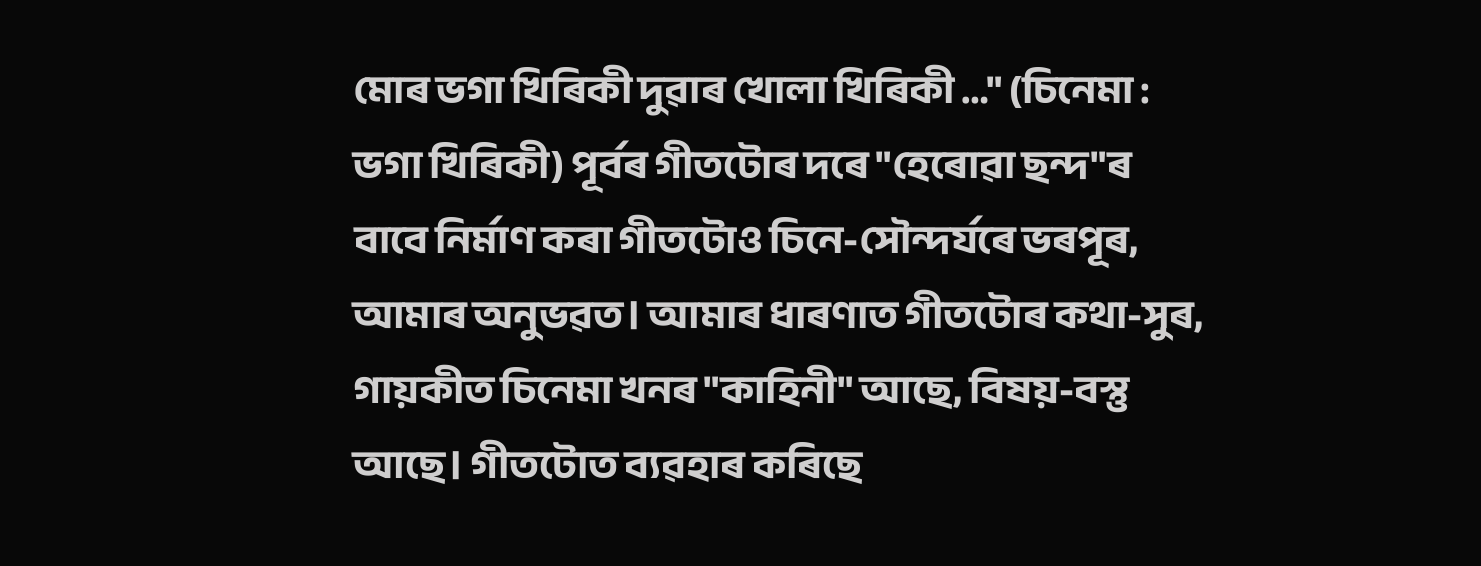মোৰ ভগা খিৰিকী দুৱাৰ খোলা খিৰিকী …" (চিনেমা : ভগা খিৰিকী) পূৰ্বৰ গীতটোৰ দৰে "হেৰোৱা ছন্দ"ৰ বাবে নিৰ্মাণ কৰা গীতটোও চিনে-সৌন্দৰ্যৰে ভৰপূৰ, আমাৰ অনুভৱত। আমাৰ ধাৰণাত গীতটোৰ কথা-সুৰ, গায়কীত চিনেমা খনৰ "কাহিনী" আছে, বিষয়-বস্তু আছে। গীতটোত ব্যৱহাৰ কৰিছে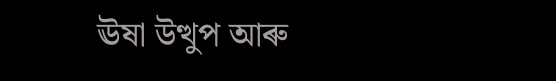ঊষা উত্থুপ আৰু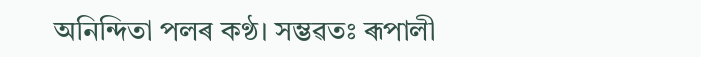অনিন্দিতা পলৰ কণ্ঠ। সম্ভৱতঃ ৰূপালী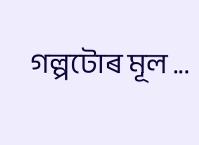গল্পটোৰ মূল ...